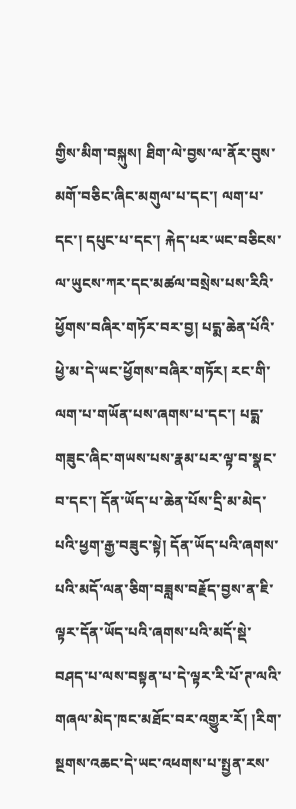གྱིས་མིག་བསྐུས། ཐིག་ལེ་བྱས་ལ་ནོར་བུས་མགོ་བཅིང་ཞིང་མགུལ་པ་དང་། ལག་པ་དང་། དཔུང་པ་དང་། རྐེད་པར་ཡང་བཅིངས་ལ་ཡུངས་ཀར་དང་མཚལ་བསྲེས་པས་རིའི་ཕྱོགས་བཞིར་གཏོར་བར་བྱ། པདྨ་ཆེན་པོའི་ཕྱེ་མ་དེ་ཡང་ཕྱོགས་བཞིར་གཏོར། རང་གི་ལག་པ་གཡོན་པས་ཞགས་པ་དང་། པདྨ་གཟུང་ཞིང་གཡས་པས་རྣམ་པར་ལྟ་བ་སྣང་བ་དང་། དོན་ཡོད་པ་ཆེན་པོས་དྲི་མ་མེད་པའི་ཕྱག་རྒྱ་བཟུང་སྟེ། དོན་ཡོད་པའི་ཞགས་པའི་མདོ་ལན་ཅིག་བཟླས་བརྗོད་བྱས་ན་ཇི་ལྟར་དོན་ཡོད་པའི་ཞགས་པའི་མདོ་སྡེ་བཤད་པ་ལས་བསྟན་པ་དེ་ལྟར་རི་པོ་ཊ་ལའི་གཞལ་མེད་ཁང་མཐོང་བར་འགྱུར་རོ། །རིག་སྔགས་འཆང་དེ་ཡང་འཕགས་པ་སྤྱན་རས་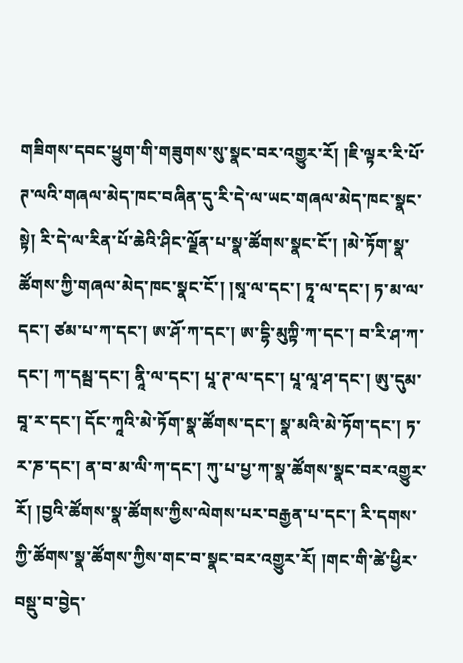གཟིགས་དབང་ཕྱུག་གི་གཟུགས་སུ་སྣང་བར་འགྱུར་རོ། །ཇི་ལྟར་རི་པོ་ཊ་ལའི་གཞལ་མེད་ཁང་བཞིན་དུ་རི་དེ་ལ་ཡང་གཞལ་མེད་ཁང་སྣང་སྟེ། རི་དེ་ལ་རིན་པོ་ཆེའི་ཤིང་ལྗོན་པ་སྣ་ཚོགས་སྣང་ངོ་། །མེ་ཏོག་སྣ་ཚོགས་ཀྱི་གཞལ་མེད་ཁང་སྣང་ངོ་། །སཱ་ལ་དང་། ཏཱ་ལ་དང་། ཏ་མ་ལ་དང་། ཙམ་པ་ཀ་དང་། ཨ་ཤོ་ཀ་དང་། ཨ་དྷི་མུཀྟི་ཀ་དང་། བ་རི་ཤ་ཀ་དང་། ཀ་དམྦ་དང་། ནཱི་ལ་དང་། པཱ་ཊ་ལ་དང་། པཱ་ལཱ་ཤ་དང་། ཨུ་དུམ་བཱ་ར་དང་། དོང་ཀཱའི་མེ་ཏོག་སྣ་ཚོགས་དང་། སྣ་མའི་མེ་ཏོག་དང་། ཏ་ར་ཎ་དང་། ན་བ་མ་ལི་ཀ་དང་། ཀུ་པ་པྱ་ཀ་སྣ་ཚོགས་སྣང་བར་འགྱུར་རོ། །བྱའི་ཚོགས་སྣ་ཚོགས་ཀྱིས་ལེགས་པར་བརྒྱན་པ་དང་། རི་དགས་ཀྱི་ཚོགས་སྣ་ཚོགས་ཀྱིས་གང་བ་སྣང་བར་འགྱུར་རོ། །གང་གི་ཚེ་ཕྱིར་བསྡུ་བ་བྱེད་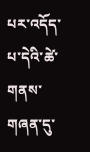པར་འདོད་པ་དེའི་ཚེ་གནས་གཞན་དུ་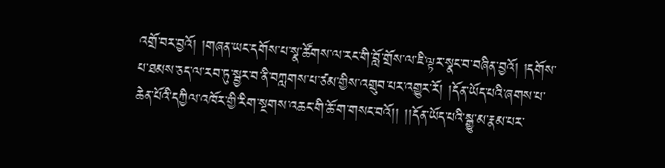འགྲོ་བར་བྱའོ། །གཞན་ཡང་དགོས་པ་སྣ་ཚོགས་ལ་རང་གི་བློ་གྲོས་ལ་ཇི་ལྟར་སྣང་བ་བཞིན་བྱའོ། །དགོས་པ་ཐམས་ཅད་ལ་རབ་ཏུ་སྦྱར་བ་ནི་བཀླགས་པ་ཙམ་གྱིས་འགྲུབ་པར་འགྱུར་རོ། །དོན་ཡོད་པའི་ཞགས་པ་ཆེན་པོའི་དཀྱིལ་འཁོར་གྱི་རིག་སྔགས་འཆང་གི་ཆོ་ག་གསང་བའོ།། །།དོན་ཡོད་པའི་སྒྱུ་མ་རྣམ་པར་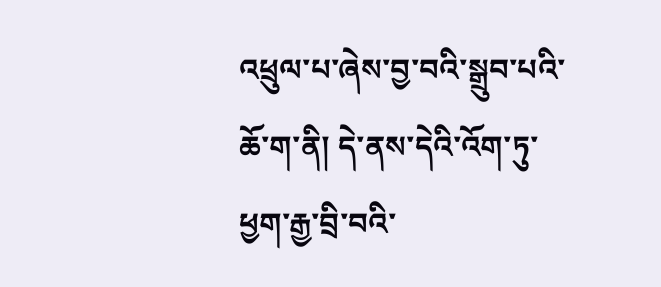འཕྲུལ་པ་ཞེས་བྱ་བའི་སྒྲུབ་པའི་ཆོ་ག་ནི། དེ་ནས་དེའི་འོག་ཏུ་ཕྱག་རྒྱ་བྲི་བའི་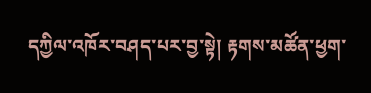དཀྱིལ་འཁོར་བཤད་པར་བྱ་སྟེ། རྟགས་མཚོན་ཕྱག་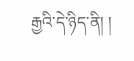རྒྱའི་དེ་ཉིད་ནི། །